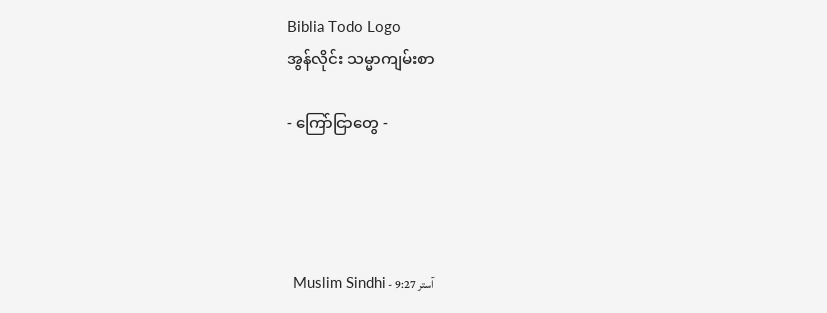Biblia Todo Logo
အွန်လိုင်း သမ္မာကျမ်းစာ

- ကြော်ငြာတွေ -




آستر 9:27 - Muslim Sindhi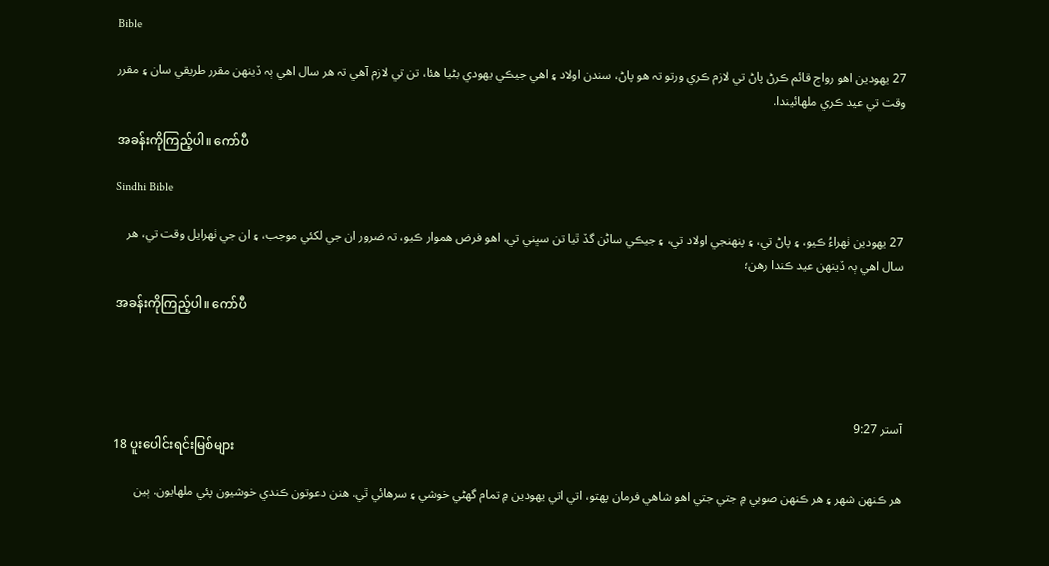Bible

27 يهودين اهو رواج قائم ڪرڻ پاڻ تي لازم ڪري ورتو تہ هو پاڻ، سندن اولاد ۽ اهي جيڪي يهودي بڻيا هئا، تن تي لازم آهي تہ هر سال اهي ٻہ ڏينهن مقرر طريقي سان ۽ مقرر وقت تي عيد ڪري ملهائيندا.

အခန်းကိုကြည့်ပါ။ ကော်ပီ

Sindhi Bible

27 يهودين ٺهراءُ ڪيو، ۽ پاڻ تي، ۽ پنهنجي اولاد تي، ۽ جيڪي ساڻن گڏ ٿيا تن سڀني تي، اهو فرض هموار ڪيو، تہ ضرور ان جي لکئي موجب، ۽ ان جي ٺهرايل وقت تي، هر سال اهي ٻہ ڏينهن عيد ڪندا رهن؛

အခန်းကိုကြည့်ပါ။ ကော်ပီ




آستر 9:27
18 ပူးပေါင်းရင်းမြစ်များ

هر ڪنهن شهر ۽ هر ڪنهن صوبي ۾ جتي جتي اهو شاهي فرمان پهتو، اتي اتي يهودين ۾ تمام گھڻي خوشي ۽ سرهائي ٿي. هنن دعوتون ڪندي خوشيون پئي ملهايون. ٻين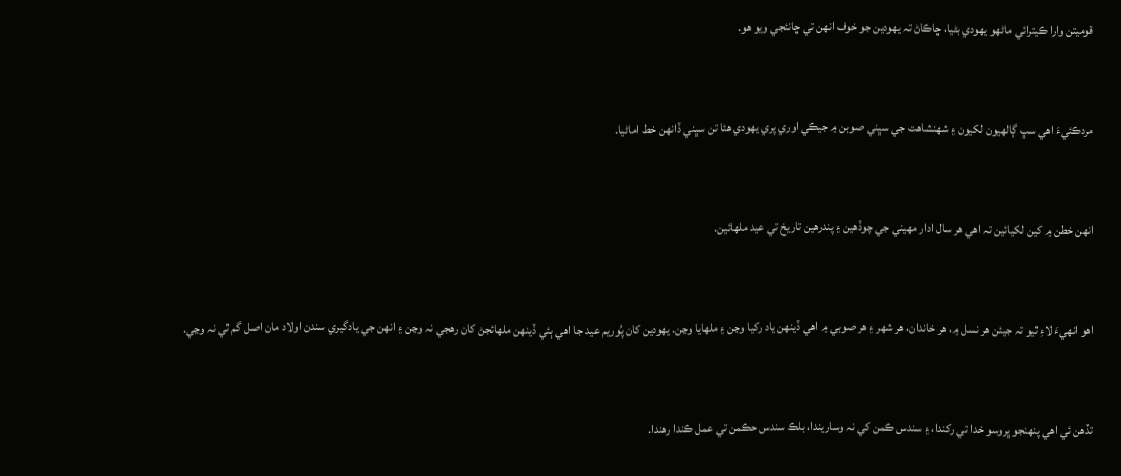قوميتن وارا ڪيترائي ماڻهو يهودي بڻيا، ڇاڪاڻ تہ يهودين جو خوف انهن تي ڇانئجي ويو هو.


مردڪئيءَ اهي سڀ ڳالهيون لکيون ۽ شهنشاهت جي سڀني صوبن ۾ جيڪي اوري پري يهودي هئا تن سڀني ڏانهن خط اماڻيا.


انهن خطن ۾ کين لکيائين تہ اهي هر سال ادار مهيني جي چوڏهين ۽ پندرهين تاريخ تي عيد ملهائين.


اهو انهيءَ لاءِ ٿيو تہ جيئن هر نسل ۾، هر خاندان، هر شهر ۽ هر صوبي ۾ اهي ڏينهن ياد رکيا وڃن ۽ ملهايا وڃن. يهودين کان پُوريم عيد جا اهي ٻئي ڏينهن ملهائجڻ کان رهجي نہ وڃن ۽ انهن جي يادگيري سندن اولاد مان اصل گم ٿي نہ وڃي.


تڏهن ئي اهي پنهنجو ڀروسو خدا تي رکندا، ۽ سندس ڪمن کي نہ وساريندا، بلڪ سندس حڪمن تي عمل ڪندا رهندا.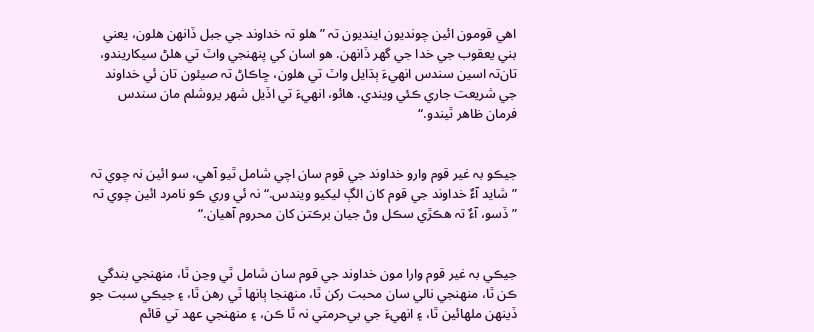اهي قومون ائين چونديون اينديون تہ ”هلو تہ خداوند جي جبل ڏانهن هلون، يعني بني يعقوب جي خدا جي گھر ڏانهن. هو اسان کي پنهنجي واٽ تي هلڻ سيکاريندو، تان‌تہ اسين سندس انهيءَ ٻڌايل واٽ تي هلون، ڇاڪاڻ تہ صيئون تان ئي خداوند جي شريعت جاري ڪئي ويندي. هائو، انهيءَ تي اڏيل شهر يروشلم مان سندس فرمان ظاهر ٿيندو.“


جيڪو بہ غير قوم وارو خداوند جي قوم سان اچي شامل ٿيو آهي، سو ائين نہ چوي تہ ”شايد آءٌ خداوند جي قوم کان الڳ ليکيو ويندس.“ نہ ئي وري ڪو نامرد ائين چوي تہ ”ڏسو، آءٌ تہ هڪڙي سڪل وڻ جيان برڪتن کان محروم آهيان.“


جيڪي بہ غير قوم وارا مون خداوند جي قوم سان شامل ٿي وڃن ٿا، منهنجي بندگي ڪن ٿا، منهنجي نالي سان محبت رکن ٿا، منهنجا ٻانها ٿي رهن ٿا، ۽ جيڪي سبت جو ڏينهن ملهائين ٿا، ۽ انهيءَ جي بي‌حرمتي نہ ٿا ڪن، ۽ منهنجي عهد تي قائم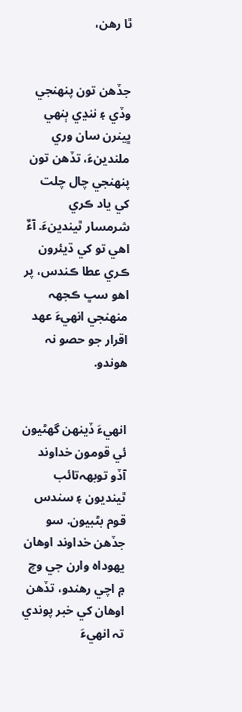ٿا رهن،


جڏهن تون پنهنجي وڏي ۽ ننڍي ٻنهي ڀينرن سان وري ملندينءَ، تڏهن تون پنهنجي چال چلت کي ياد ڪري شرمسار ٿيندينءَ. آءٌ اهي تو کي ڌيئرون ڪري عطا ڪندس، پر اهو سڀ ڪجھہ منهنجي انهيءَ عهد اقرار جو حصو نہ هوندو.


انهيءَ ڏينهن گھڻيون ئي قومون خداوند آڏو توبهہ‌تائب ٿينديون ۽ سندس قوم بڻبيون. سو جڏهن خداوند اوهان يهوداہ وارن جي وچ ۾ اچي رهندو، تڏهن اوهان کي خبر پوندي تہ انهيءَ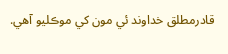قادر‌مطلق خداوند ئي مون کي موڪليو آهي.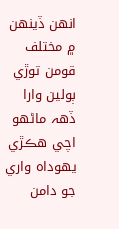انهن ڏينهن ۾ مختلف قومن توڙي ٻولين وارا ڏهہ ماڻهو اچي هڪڙي يهوداہ واري جو دامن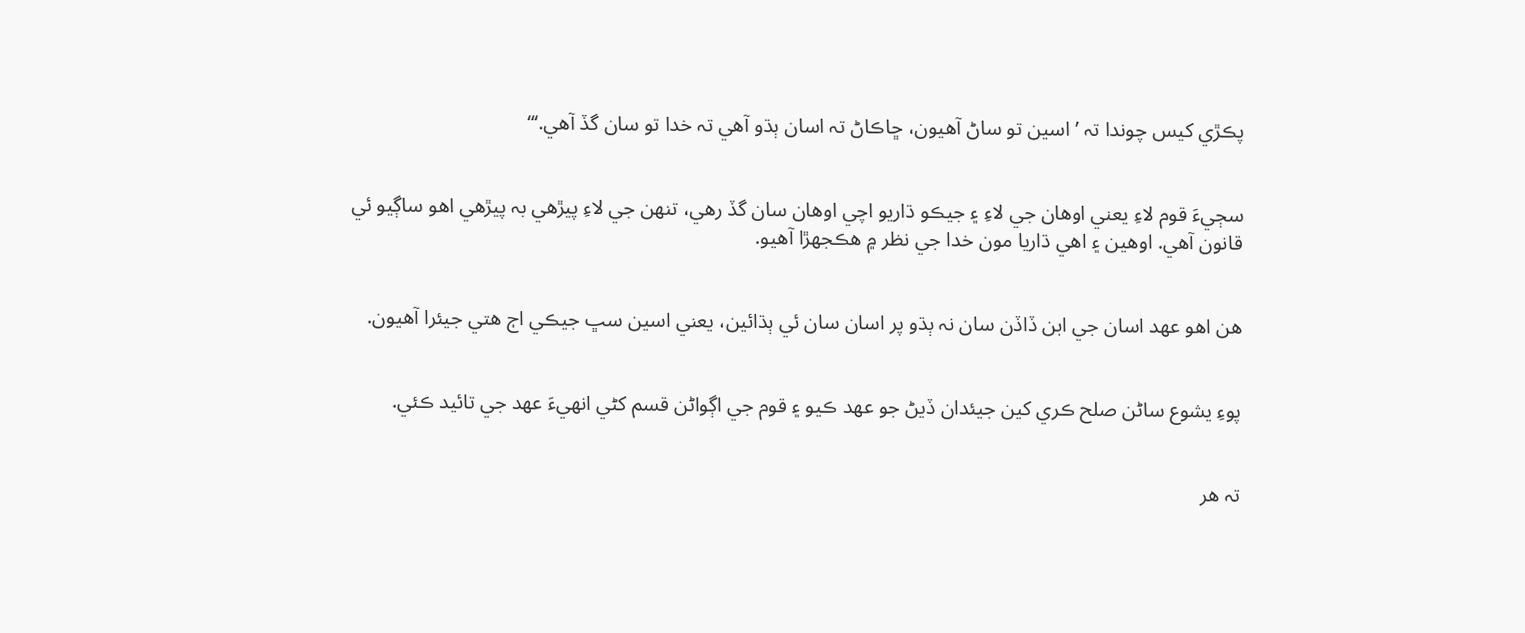پڪڙي کيس چوندا تہ ’اسين تو ساڻ آهيون، ڇاڪاڻ تہ اسان ٻڌو آهي تہ خدا تو سان گڏ آهي.‘“


سڄيءَ قوم لاءِ يعني اوهان جي لاءِ ۽ جيڪو ڌاريو اچي اوهان سان گڏ رهي، تنهن جي لاءِ پيڙهي بہ پيڙهي اهو ساڳيو ئي قانون آهي. اوهين ۽ اهي ڌاريا مون خدا جي نظر ۾ هڪجهڙا آهيو.


هن اهو عهد اسان جي ابن ڏاڏن سان نہ ٻڌو پر اسان سان ئي ٻڌائين، يعني اسين سڀ جيڪي اڄ هتي جيئرا آهيون.


پوءِ يشوع ساڻن صلح ڪري کين جيئدان ڏيڻ جو عهد ڪيو ۽ قوم جي اڳواڻن قسم کڻي انهيءَ عهد جي تائيد ڪئي.


تہ هر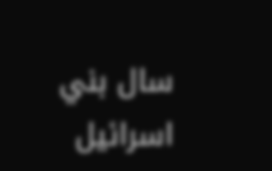سال بني اسرائيل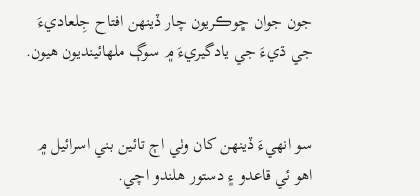جون جوان ڇوڪريون چار ڏينهن افتاح جِلعاديءَ جي ڌيءَ جي يادگيريءَ ۾ سوڳ ملهائينديون هيون.


سو انهيءَ ڏينهن کان وٺي اڄ تائين بني اسرائيل ۾ اهو ئي قاعدو ۽ دستور هلندو اچي.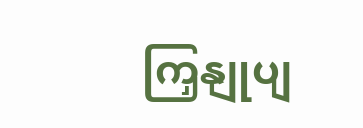ကြှနျုပျ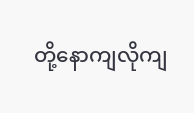တို့နောကျလိုကျ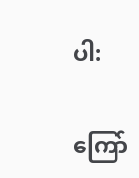ပါ:

ကြော်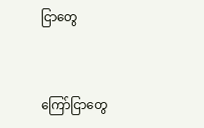ငြာတွေ


ကြော်ငြာတွေ